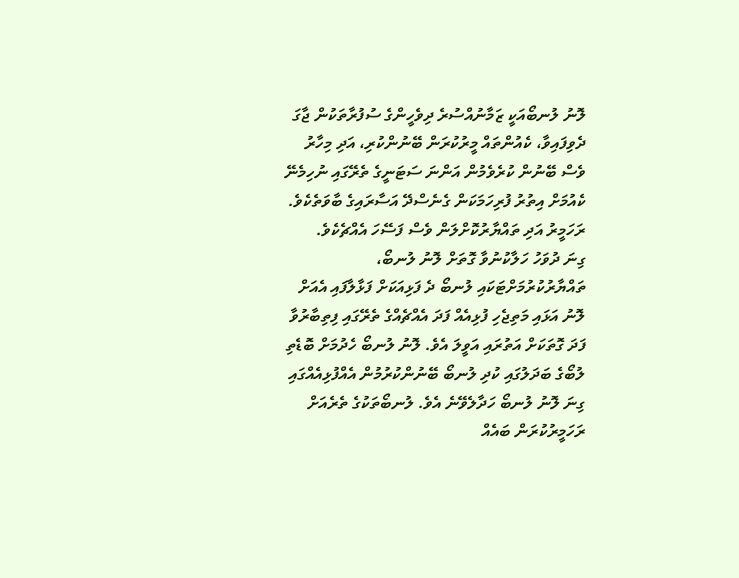ލޮނު ލުނބޯއަކީ ޒަމާނުއްސުރެ ދިވެހީންގެ ސުފުރާތަކުން ޖާގަ ދެވިފައިވާ، ކެއުންތައް މީރުކުރަން ބޭނުންކުރި، އަދި މިހާރު ވެސް ބޭނުން ކުރެވެމުން އަންނަ ސަޓަނީގެ ތެރޭގައި ނުހިމެނޭ ކެއުމަށް އިތުރު ފުރިހަމަކަން ގެނެސްދޭ އަސާރައިގެ ބާވަތެކެވެ. ރަހަމީރު އަދި ތައްޔާރުކޮށްލަން ވެސް ފަސޭހަ އެއްޗެކެވެ.
ގިނަ ދުވަހު ހަލާކުނުވާ ގޮތަށް ލޮނު ލުނބޯ، ތައްޔާރުކުރުމަށްޓަކައި ލުނބޯ ދެ ފަޅިއަކަށް ފަޅާލާފައި އެއަށް ލޮނު އަޅައި މަތިޖެހި ފުޅިއެއް ފަދަ އެއްޗެއްގެ ތެރޭގައި ފިތިބާރުވާ ފަދަ ގޮތަކަށް އަތުރައި އަވީލަ އެވެ. ލޮނު ލުނބޯ ހެދުމަށް ބޮޑެތި ލުބޯގެ ބަދަލުގައި ކުދި ލުނބޯ ބޭނުންކުރުމުން އެއްފުޅިއެއްގައި ގިނަ ލޮނު ލުނބޯ ހަދާލެވޭނެ އެވެ. ލުނބޯތަކުގެ ތެރެއަށް ރަހަމީރުކުރަން ބައެއް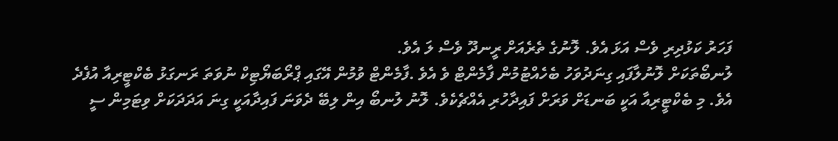ފަހަރު ކަޅުދިރި ވެސް އަޅަ އެވެ. ލޮނުގެ ތެރެއަށް ރީނދޫ ވެސް ލަ އެވެ.
ލުނބޯތަކަށް ލޮނުލާފައި ގިނަދުވަހު ބެހެއްޓުމުން ފާމެންޓް ވެ އެވެ .ފާމެންޓް ވުމުން އޭގައި ޕްރޯބަޔޯޓިކް ނުވަތަ ރަނގަޅު ބެކްޓީރިއާ އުފެދެ އެވެ. މި ބެކްޓީރިއާ އަކީ ބަނޑަށް ވަރަށް ފައިދާހުރި އެއްޗެކެވެ. ލޮނު ލުނބޯ އިން ލިބޭ ދެވަނަ ފައިދާއަކީ ގިނަ އަދަދަކަށް ވިޓަމިން ސީ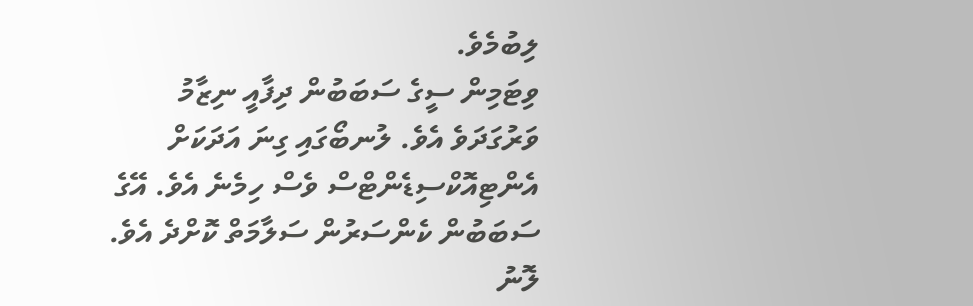ލިބުމެވެ.
ވިޓަމިން ސީގެ ސަބަބުން ދިފާއީ ނިޒާމު ވަރުގަދަވެ އެވެ. ލުނބޯގައި ގިނަ އަދަކަށް އެންޓިއޮކްސިޑެންޓްސް ވެސް ހިމެނެ އެވެ. އޭގެ ސަބަބުން ކެންސަރުން ސަލާމަތް ކޮށްދެ އެވެ. ލޮނު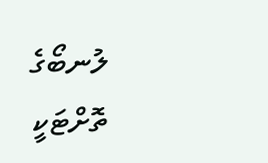ލުނބޯގެ ތޮށްޓަކީ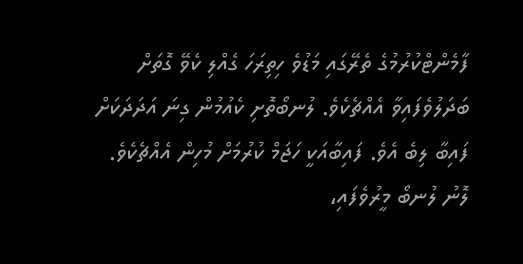ފާމެންޓްކުރުމުގެ ތެރޭގައި މަޑުވެ ހިތިރަހަ ގެއްލި ކެވޭ ގޮތަށް ބަދަލުވެފައިވާ އެއްޗެކެވެ. ލުނބޯތޮށި ކެއުމުން ގިނަ އަދަދަކަށް ފައިބާ ލިބެ އެވެ. ފައިބާއަކީ ހަޖަމް ކުރުމަށް މުހިން އެއްޗެކެވެ.
ލޮނު ލުނބޯ މީރުވެފައި،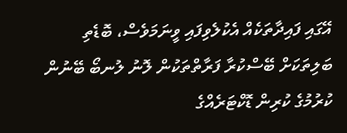އޭގައި ފައިދާތަކެއް އެކުލެވިފައި ވީނަމަވެސް، ބޮޑެތި ބަލިތަކަށް ބޭސްކުރާ ފަރާތްތަކުން ލޮނު ލުނބޯ ބޭނުން ކުރުމުގެ ކުރިން ޑޮކްޓަރެއްގެ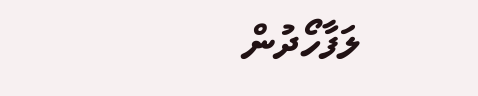ލަފާހޯދުން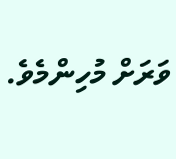ވަރަށް މުހިންމެވެ.